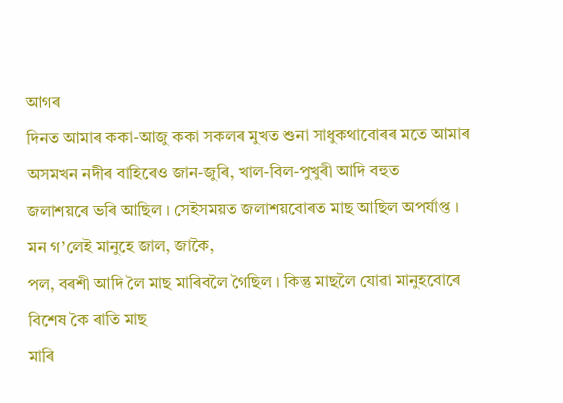আগৰ
দিনত আমাৰ ককা-আজু ককা সকলৰ মুখত শুনা সাধুকথাবোৰৰ মতে আমাৰ অসমখন নদীৰ বাহিৰেও জান-জুৰি, খাল-বিল-পুখুৰী আদি বহুত
জলাশয়ৰে ভৰি আছিল । সেইসময়ত জলাশয়বোৰত মাছ আছিল অপৰ্যাপ্ত । মন গ’লেই মানুহে জাল, জাকৈ,
পল, বৰশী আদি লৈ মাছ মাৰিবলৈ গৈছিল । কিন্তু মাছলৈ যোৱা মানুহবোৰে বিশেষ কৈ ৰাতি মাছ
মাৰি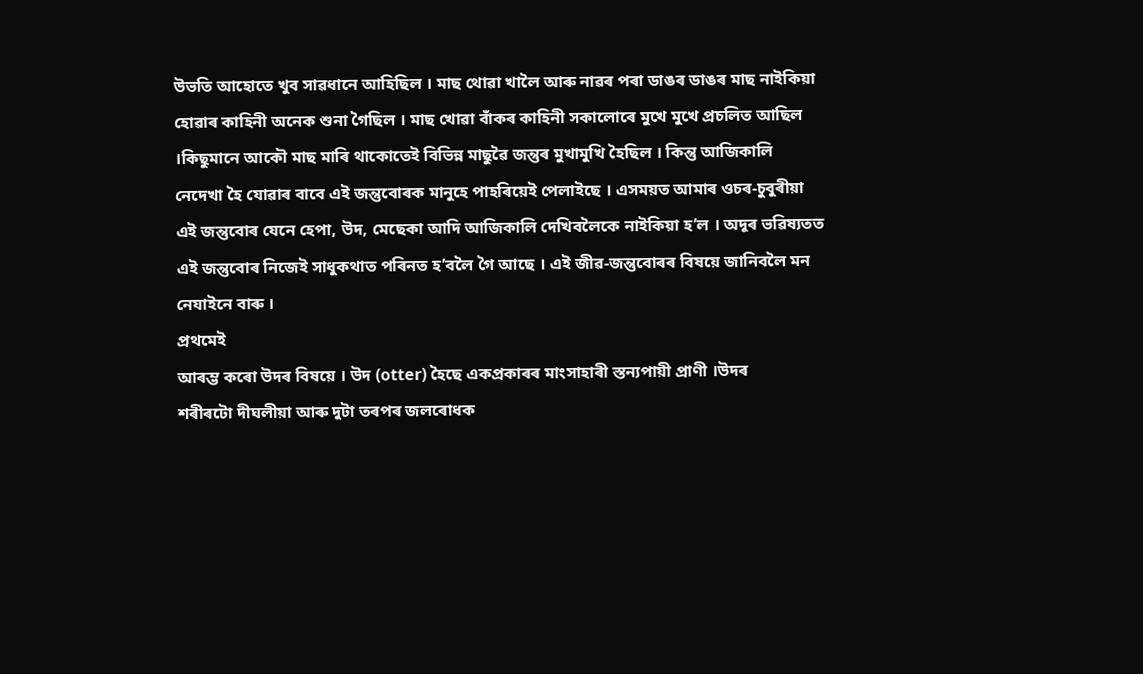উভতি আহোতে খুব সাৱধানে আহিছিল । মাছ থোৱা খালৈ আৰু নাৱৰ পৰা ডাঙৰ ডাঙৰ মাছ নাইকিয়া
হোৱাৰ কাহিনী অনেক শুনা গৈছিল । মাছ খোৱা বাঁকৰ কাহিনী সকালোৰে মুখে মুখে প্ৰচলিত আছিল
।কিছুমানে আকৌ মাছ মাৰি থাকোতেই বিভিন্ন মাছুৱৈ জন্তুৰ মুখামুখি হৈছিল । কিন্তু আজিকালি
নেদেখা হৈ যোৱাৰ বাবে এই জন্তুবোৰক মানুহে পাহৰিয়েই পেলাইছে । এসময়ত আমাৰ ওচৰ-চুবুৰীয়া
এই জন্তুবোৰ যেনে হেপা, উদ, মেছেকা আদি আজিকালি দেখিবলৈকে নাইকিয়া হ’ল । অদূৰ ভৱিষ্যতত
এই জন্তুবোৰ নিজেই সাধুকথাত পৰিনত হ’বলৈ গৈ আছে । এই জীৱ-জন্তুবোৰৰ বিষয়ে জানিবলৈ মন
নেযাইনে বাৰু ।
প্ৰথমেই
আৰম্ভ কৰো উদৰ বিষয়ে । উদ (otter) হৈছে একপ্ৰকাৰৰ মাংসাহাৰী স্তন্যপায়ী প্ৰাণী ।উদৰ
শৰীৰটো দীঘলীয়া আৰু দুটা তৰপৰ জলৰোধক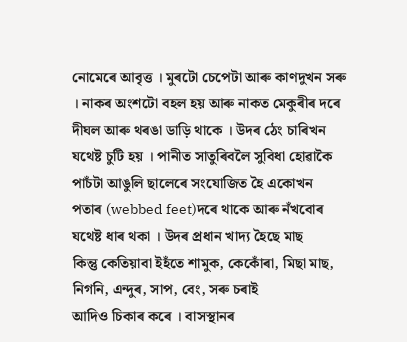নোমেৰে আবৃত্ত । মুৰটো চেপেটা আৰু কাণদুখন সৰু
। নাকৰ অংশটো বহল হয় আৰু নাকত মেকুৰীৰ দৰে দীঘল আৰু থৰঙা ডাড়ি থাকে । উদৰ ঠেং চাৰিখন
যথেষ্ট চুটি হয় । পানীত সাতুৰিবলৈ সুবিধা হোৱাকৈ পাচঁটা আঙুলি ছালেৰে সংযোজিত হৈ একোখন
পতাৰ (webbed feet)দৰে থাকে আৰু নঁখবোৰ যথেষ্ট ধাৰ থকা । উদৰ প্ৰধান খাদ্য হৈছে মাছ
কিন্তু কেতিয়াবা ইহঁতে শামুক, কেকোঁৰা, মিছা মাছ, নিগনি, এন্দুৰ, সাপ, বেং, সৰু চৰাই
আদিও চিকাৰ কৰে । বাসস্থানৰ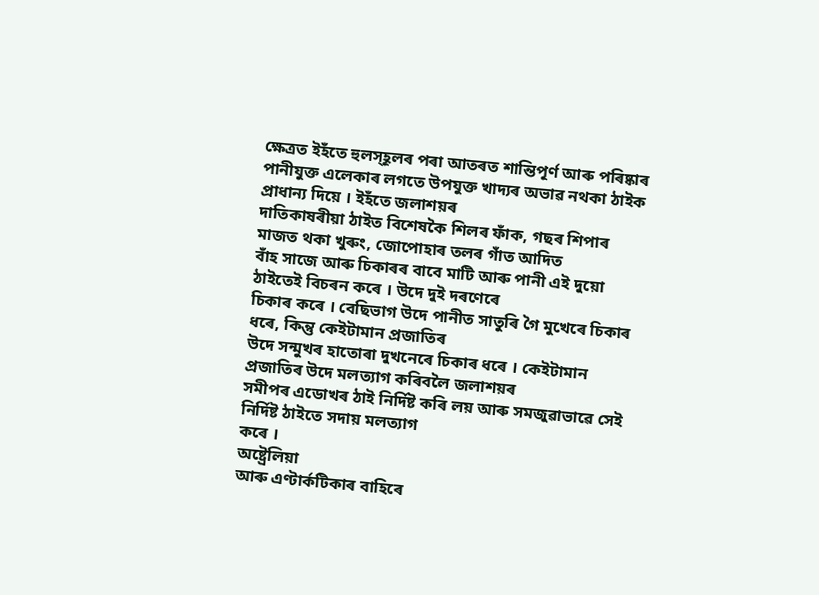ক্ষেত্ৰত ইহঁতে হুলস্হূলৰ পৰা আতৰত শান্তিপূৰ্ণ আৰু পৰিষ্কাৰ
পানীযুক্ত এলেকাৰ লগতে উপযুক্ত খাদ্যৰ অভাৱ নথকা ঠাইক প্ৰাধান্য দিয়ে । ইহঁতে জলাশয়ৰ
দাতিকাষৰীয়া ঠাইত বিশেষকৈ শিলৰ ফাঁক, গছৰ শিপাৰ মাজত থকা খুৰুং, জোপোহাৰ তলৰ গাঁত আদিত
বাঁহ সাজে আৰু চিকাৰৰ বাবে মাটি আৰু পানী এই দুয়ো ঠাইতেই বিচৰন কৰে । উদে দুই দৰণেৰে
চিকাৰ কৰে । বেছিভাগ উদে পানীত সাতুৰি গৈ মুখেৰে চিকাৰ ধৰে, কিন্তু কেইটামান প্ৰজাতিৰ
উদে সন্মুখৰ হাতোৰা দুখনেৰে চিকাৰ ধৰে । কেইটামান প্ৰজাতিৰ উদে মলত্যাগ কৰিবলৈ জলাশয়ৰ
সমীপৰ এডোখৰ ঠাই নিৰ্দিষ্ট কৰি লয় আৰু সমজুৱাভাৱে সেই নিৰ্দিষ্ট ঠাইতে সদায় মলত্যাগ
কৰে ।
অষ্ট্ৰেলিয়া
আৰু এণ্টাৰ্কটিকাৰ বাহিৰে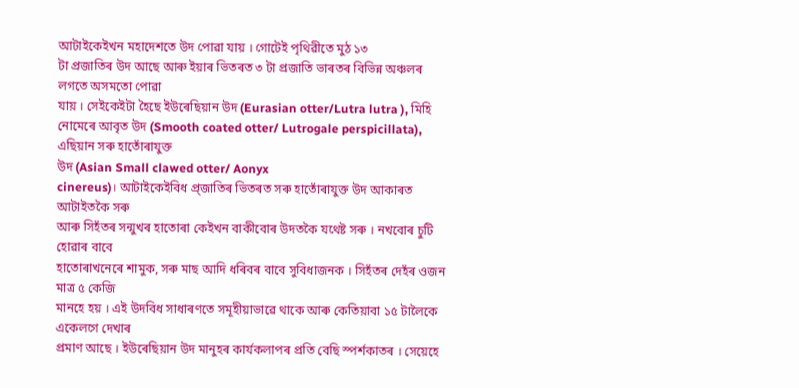আটাইকেইখন মহাদেশতে উদ পোৱা যায় । গোটেই পৃথিৱীতে মুঠ ১৩
টা প্ৰজাতিৰ উদ আছে আৰু ইয়াৰ ভিতৰত ৩ টা প্ৰজাতি ভাৰতৰ বিভিন্ন অঞ্চলৰ লগতে অসমতো পোৱা
যায় । সেইকেইটা হৈছে ইউৰেছিয়ান উদ (Eurasian otter/Lutra lutra ), মিহি নোমেৰে আবৃত উদ (Smooth coated otter/ Lutrogale perspicillata), এছিয়ান সৰু হাতোঁৰাযুক্ত
উদ (Asian Small clawed otter/ Aonyx
cinereus)। আটাইকেইবিধ প্ৰ্জাতিৰ ভিতৰত সৰু হাতোঁৰাযুক্ত উদ আকাৰত আটাইতকৈ সৰু
আৰু সিহঁতৰ সন্মুখৰ হাতোৰা কেইখন বাকীবোৰ উদতকৈ যথেষ্ট সৰু । নখবোৰ চুটি হোৱাৰ বাবে
হাতোৰাখনেৰে শামুক, সৰু মাছ আদি ধৰিবৰ বাবে সুবিধাজনক । সিহঁতৰ দেহঁৰ ওজন মাত্ৰ ৫ কেজি
মানহে হয় । এই উদবিধ সাধাৰণতে সমূহীয়াভাৱে থাকে আৰু কেতিয়াবা ১৫ টালৈকে একেলগে দেখাৰ
প্ৰমাণ আছে । ইউৰেছিয়ান উদ মানুহৰ কাৰ্যকলাপৰ প্ৰতি বেছি স্পৰ্শকাতৰ । সেয়েহে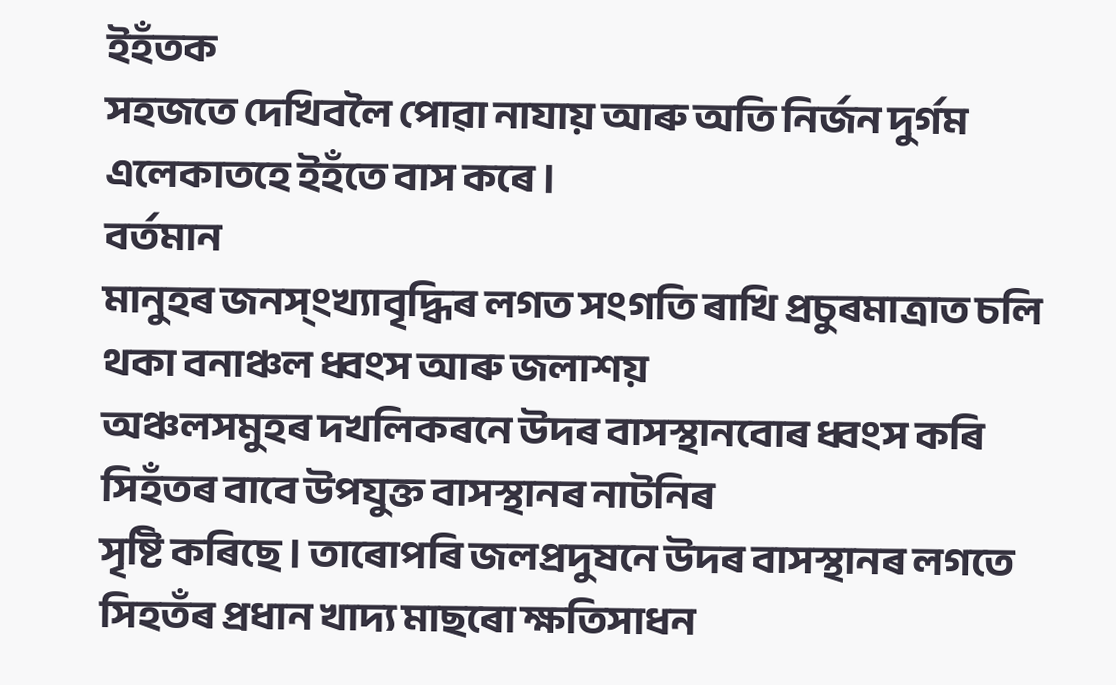ইহঁতক
সহজতে দেখিবলৈ পোৱা নাযায় আৰু অতি নিৰ্জন দুৰ্গম এলেকাতহে ইহঁতে বাস কৰে ।
বৰ্তমান
মানুহৰ জনস্ংখ্যাবৃদ্ধিৰ লগত সংগতি ৰাখি প্ৰচুৰমাত্ৰাত চলি থকা বনাঞ্চল ধ্বংস আৰু জলাশয়
অঞ্চলসমুহৰ দখলিকৰনে উদৰ বাসস্থানবোৰ ধ্বংস কৰি সিহঁতৰ বাবে উপযুক্ত বাসস্থানৰ নাটনিৰ
সৃষ্টি কৰিছে । তাৰোপৰি জলপ্ৰদুষনে উদৰ বাসস্থানৰ লগতে সিহতঁৰ প্ৰধান খাদ্য মাছৰো ক্ষতিসাধন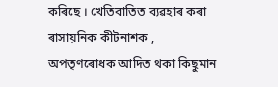কৰিছে । খেতিবাতিত ব্যৱহাৰ কৰা ৰাসায়নিক কীটনাশক , অপতৃণৰোধক আদিত থকা কিছুমান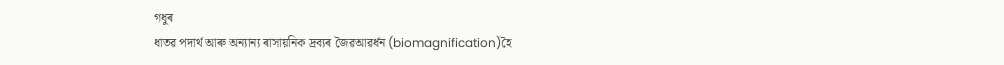গধুৰ
ধাতৱ পদাৰ্থ আৰু অন্যান্য ৰাসায়নিক দ্ৰব্যৰ জৈৱআৱৰ্ধন (biomagnification)হৈ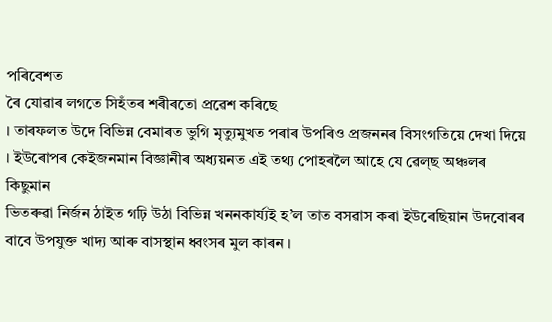পৰিবেশত
ৰৈ যোৱাৰ লগতে সিহঁতৰ শৰীৰতো প্ৰৱেশ কৰিছে
। তাৰফলত উদে বিভিন্ন বেমাৰত ভুগি মৃত্যুমুখত পৰাৰ উপৰিও প্ৰজননৰ বিসংগতিয়ে দেখা দিয়ে
। ইউৰোপৰ কেইজনমান বিজ্ঞানীৰ অধ্যয়নত এই তথ্য পোহৰলৈ আহে যে ৱেল্ছ অঞ্চলৰ কিছুমান
ভিতৰুৱা নিৰ্জন ঠাইত গঢ়ি উঠা বিভিন্ন খননকাৰ্য্যই হ’ল তাত বসৱাস কৰা ইউৰেছিয়ান উদবোৰৰ
বাবে উপযুক্ত খাদ্য আৰু বাসস্থান ধ্বংসৰ মুল কাৰন ।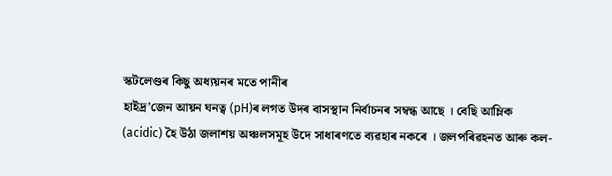স্কটলেণ্ডৰ কিছু অধ্যয়নৰ মতে পানীৰ
হাইদ্ৰ’জেন আয়ন ঘনত্ব (pH)ৰ লগত উদৰ বাসস্থান নিৰ্বাচনৰ সম্বন্ধ আছে । বেছি আম্লিক
(acidic) হৈ উঠা জলাশয় অঞ্চলসমূহ উদে সাধাৰণতে ব্যৱহাৰ নকৰে । জলপৰিৱহনত আৰু কল-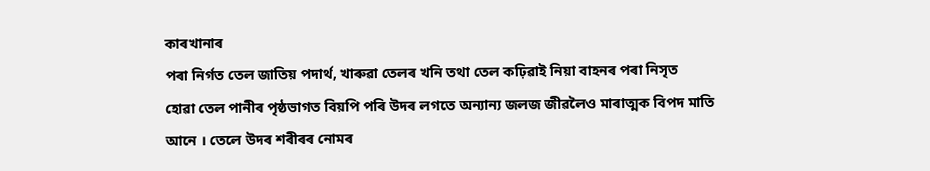কাৰখানাৰ
পৰা নিৰ্গত তেল জাতিয় পদাৰ্থ, খাৰুৱা তেলৰ খনি তথা তেল কঢ়িৱাই নিয়া বাহনৰ পৰা নিসৃত
হোৱা তেল পানীৰ পৃষ্ঠভাগত বিয়পি পৰি উদৰ লগতে অন্যান্য জলজ জীৱলৈও মাৰাত্মক বিপদ মাতি
আনে । তেলে উদৰ শৰীৰৰ নোমৰ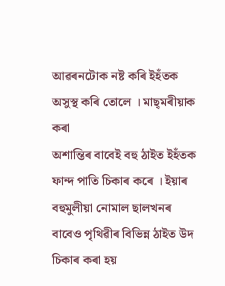আৱৰনটোক নষ্ট কৰি ইহঁতক অসুস্থ কৰি তোলে । মাছ্মৰীয়াক কৰা
অশান্তিৰ বাবেই বহু ঠাইত ইহঁতক ফান্দ পাতি চিকাৰ কৰে । ইয়াৰ বহুমুলীয়া নোমাল ছালখনৰ
বাবেও পৃথিৱীৰ বিভিন্ন ঠাইত উদ চিকাৰ কৰা হয়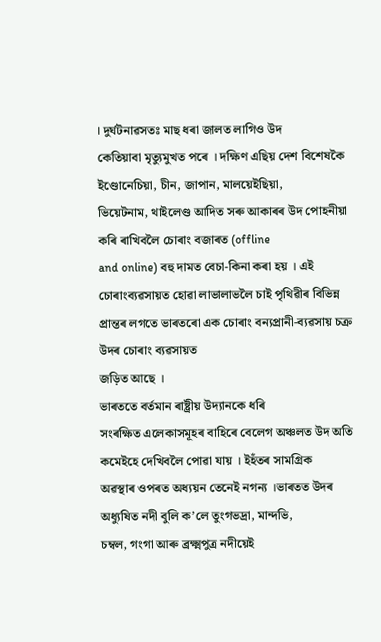। দুৰ্ঘটনাৱসতঃ মাছ ধৰা জালত লাগিও উদ
কেতিয়াবা মৃত্যুমুখত পৰে । দক্ষিণ এছিয় দেশ বিশেষকৈ ইণ্ডোনেচিয়া, চীন, জাপান, মালয়েইছিয়া,
ভিয়েটনাম, থাইলেণ্ড আদিত সৰু আকাৰৰ উদ পোহনীয়া কৰি ৰাখিবলৈ চোৰাং বজাৰত (offline
and online) বহু দামত বেচা-কিনা কৰা হয় । এই চোৰাংব্যৱসায়ত হোৱা লাভালাভলৈ চাই পৃথিৱীৰ বিভিন্ন প্ৰান্তৰ লগতে ভাৰতৰো এক চোৰাং বন্যপ্ৰানী-ব্যৱসায় চক্ৰ উদৰ চোৰাং ব্যৱসায়ত
জড়িত আছে ।
ভাৰততে বৰ্তমান ৰাষ্ট্ৰীয় উদ্যানকে ধৰি
সংৰক্ষিত এলেকাসমূহৰ বাহিৰে বেলেগ অঞ্চলত উদ অতি কমেইহে দেখিবলৈ পোৱা যায় । ইহঁতৰ সামগ্ৰিক
অৱস্থাৰ ওপৰত অধ্যয়ন তেনেই নগন্য ।ভাৰতত উদৰ অধ্যুষিত নদী বুলি ক’লে তুংগভদ্ৰা, মান্দভি,
চম্বল, গংগা আৰু ব্ৰক্ষ্মপুত্ৰ নদীয়েই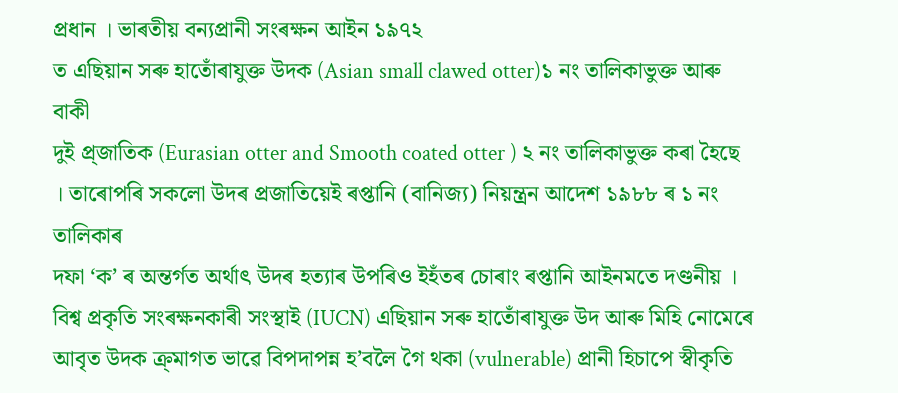প্ৰধান । ভাৰতীয় বন্যপ্ৰানী সংৰক্ষন আইন ১৯৭২
ত এছিয়ান সৰু হাতোঁৰাযুক্ত উদক (Asian small clawed otter)১ নং তালিকাভুক্ত আৰু বাকী
দুই প্ৰ্জাতিক (Eurasian otter and Smooth coated otter ) ২ নং তালিকাভুক্ত কৰা হৈছে
। তাৰোপৰি সকলো উদৰ প্ৰজাতিয়েই ৰপ্তানি (বানিজ্য) নিয়ন্ত্ৰন আদেশ ১৯৮৮ ৰ ১ নং তালিকাৰ
দফা ‘ক’ ৰ অন্তৰ্গত অৰ্থাৎ উদৰ হত্যাৰ উপৰিও ইহঁতৰ চোৰাং ৰপ্তানি আইনমতে দণ্ডনীয় ।
বিশ্ব প্ৰকৃতি সংৰক্ষনকাৰী সংস্থাই (IUCN) এছিয়ান সৰু হাতোঁৰাযুক্ত উদ আৰু মিহি নোমেৰে
আবৃত উদক ক্ৰ্মাগত ভাৱে বিপদাপন্ন হ’বলৈ গৈ থকা (vulnerable) প্ৰানী হিচাপে স্বীকৃতি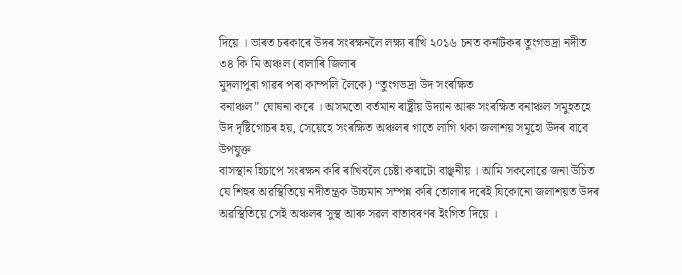দিয়ে । ভাৰত চৰকাৰে উদৰ সংৰক্ষনলৈ লক্ষ্য ৰাখি ২০১৬ চনত কৰ্নাটকৰ তুংগভদ্ৰা নদীত ৩৪ কি মি অঞ্চল (বালাৰি জিলাৰ
মুদলাপুৰা গাৱৰ পৰা কাম্পলি লৈকে) “তুংগভদ্ৰা উদ সংৰক্ষিত
বনাঞ্চল” ঘোষনা কৰে । অসমতো বৰ্তমান ৰাষ্ট্ৰীয় উদ্যান আৰু সংৰক্ষিত বনাঞ্চল সমুহতহে
উদ দৃষ্টিগোচৰ হয়, সেয়েহে সংৰক্ষিত অঞ্চলৰ গাতে লাগি থকা জলাশয় সমূহো উদৰ বাবে উপযুক্ত
বাসস্থান হিচাপে সংৰক্ষন কৰি ৰাখিবলৈ চেষ্টা কৰাটো বাঞ্ছনীয় । আমি সকলোৱে জনা উচিত
যে শিহুৰ অৱস্থিতিয়ে নদীতন্ত্ৰক উচ্চমান সম্পন্ন কৰি তোলাৰ দৰেই যিকোনো জলাশয়ত উদৰ
অৱস্থিতিয়ে সেই অঞ্চলৰ সুস্থ আৰু সৱল বাতাবৰণৰ ইংগিত দিয়ে ।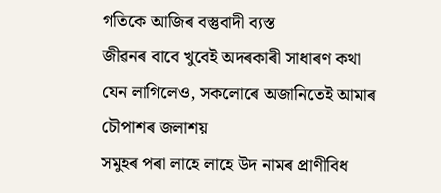গতিকে আজিৰ বস্তুবাদী ব্যস্ত
জীৱনৰ বাবে খুবেই অদৰকাৰী সাধাৰণ কথা যেন লাগিলেও, সকলোৰে অজানিতেই আমাৰ চৌপাশৰ জলাশয়
সমুহৰ পৰা লাহে লাহে উদ নামৰ প্ৰাণীবিধ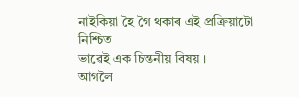নাইকিয়া হৈ গৈ থকাৰ এই প্ৰক্ৰিয়াটো নিশ্চিত
ভাৱেই এক চিন্তনীয় বিষয় ।
আগলৈ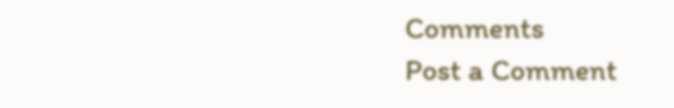Comments
Post a Comment